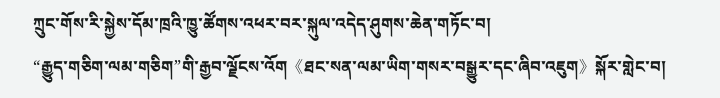ཀྲུང་གོས་རི་སྐྱེས་དོམ་ཁྲའི་ཁྱུ་ཚོགས་འཕར་བར་སྐུལ་འདེད་ཤུགས་ཆེན་གཏོང་བ།
“རྒྱུད་གཅིག་ལམ་གཅིག”གི་རྒྱབ་ལྗོངས་འོག《ཐང་སན་ལམ་ཡིག་གསར་བསྒྱུར་དང་ཞིབ་འཇུག》སྐོར་གླེང་བ།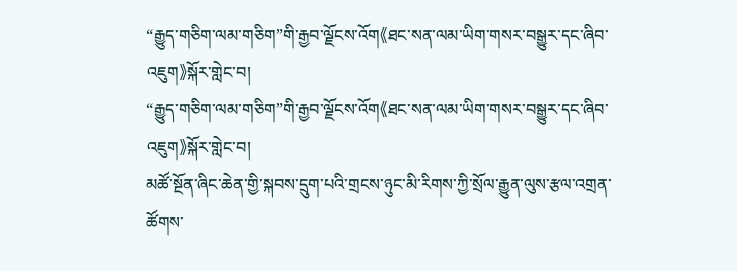“རྒྱུད་གཅིག་ལམ་གཅིག”གི་རྒྱབ་ལྗོངས་འོག《ཐང་སན་ལམ་ཡིག་གསར་བསྒྱུར་དང་ཞིབ་འཇུག》སྐོར་གླེང་བ།
“རྒྱུད་གཅིག་ལམ་གཅིག”གི་རྒྱབ་ལྗོངས་འོག《ཐང་སན་ལམ་ཡིག་གསར་བསྒྱུར་དང་ཞིབ་འཇུག》སྐོར་གླེང་བ།
མཚོ་སྔོན་ཞིང་ཆེན་གྱི་སྐབས་དྲུག་པའི་གྲངས་ཉུང་མི་རིགས་ཀྱི་སྲོལ་རྒྱུན་ལུས་རྩལ་འགྲན་ཚོགས་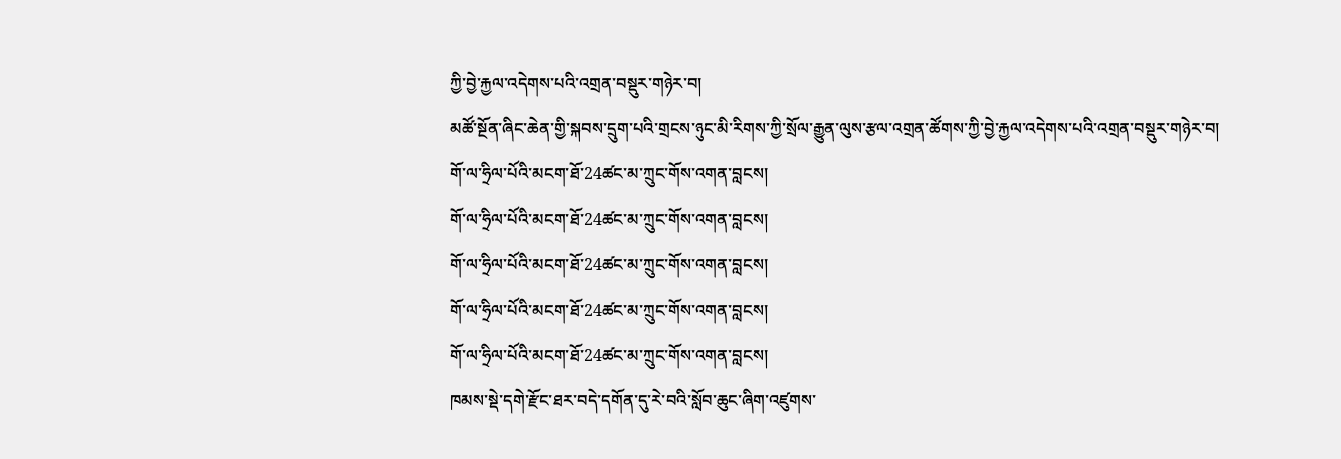ཀྱི་བྱེ་རྐྱལ་འདེགས་པའི་འགྲན་བསྡུར་གཉེར་བ།
མཚོ་སྔོན་ཞིང་ཆེན་གྱི་སྐབས་དྲུག་པའི་གྲངས་ཉུང་མི་རིགས་ཀྱི་སྲོལ་རྒྱུན་ལུས་རྩལ་འགྲན་ཚོགས་ཀྱི་བྱེ་རྐྱལ་འདེགས་པའི་འགྲན་བསྡུར་གཉེར་བ།
གོ་ལ་ཧྲིལ་པོའི་མངག་ཐོ་24ཚང་མ་ཀྲུང་གོས་འགན་བླངས།
གོ་ལ་ཧྲིལ་པོའི་མངག་ཐོ་24ཚང་མ་ཀྲུང་གོས་འགན་བླངས།
གོ་ལ་ཧྲིལ་པོའི་མངག་ཐོ་24ཚང་མ་ཀྲུང་གོས་འགན་བླངས།
གོ་ལ་ཧྲིལ་པོའི་མངག་ཐོ་24ཚང་མ་ཀྲུང་གོས་འགན་བླངས།
གོ་ལ་ཧྲིལ་པོའི་མངག་ཐོ་24ཚང་མ་ཀྲུང་གོས་འགན་བླངས།
ཁམས་སྡེ་དགེ་རྫོང་ཐར་བདེ་དགོན་དུ་རེ་བའི་སློབ་ཆུང་ཞིག་འཛུགས་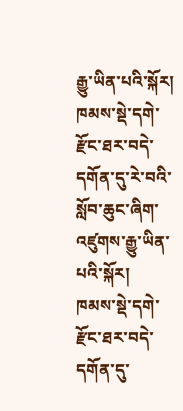རྒྱུ་ཡིན་པའི་སྐོར།
ཁམས་སྡེ་དགེ་རྫོང་ཐར་བདེ་དགོན་དུ་རེ་བའི་སློབ་ཆུང་ཞིག་འཛུགས་རྒྱུ་ཡིན་པའི་སྐོར།
ཁམས་སྡེ་དགེ་རྫོང་ཐར་བདེ་དགོན་དུ་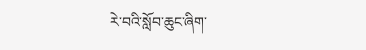རེ་བའི་སློབ་ཆུང་ཞིག་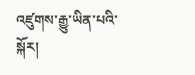འཛུགས་རྒྱུ་ཡིན་པའི་སྐོར།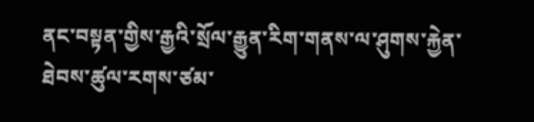ནང་བསྟན་གྱིས་རྒྱའི་སྲོལ་རྒྱུན་རིག་གནས་ལ་ཤུགས་རྐྱེན་ཐེབས་ཚུལ་རགས་ཙམ་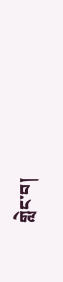གླེང་བ།